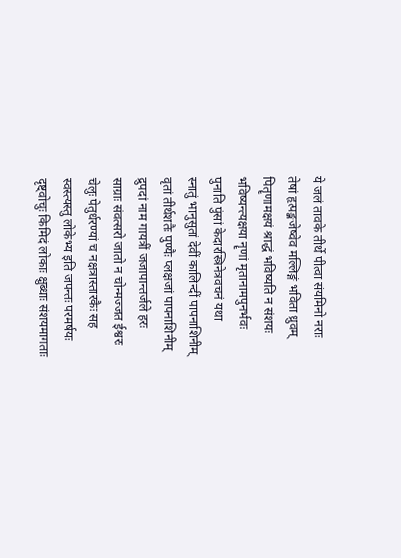ये जलं तावके तीर्थे पीत्वा संयमिनो नराः
तेषां हृत्पङ्कजेष्वेव मल्लिङ्गं भविता ध्रुवम्
पितॄणामक्षयं श्राद्धं भविष्यति न संशयः
भविष्यन्त्यक्षया नॄणां मृतानामपुनर्भवः
पुनाति पुंसां केदारस्त्रिनेत्रवचनं यथा
स्नातुं भानुसुतां देवीं कालिन्दीं पापनाशिनीम्
वृतां तीर्थशतैः पुण्यैः प्लक्षजां पापनाशिनीम्
द्रुपदां नाम गायत्रीं जजापान्तर्जले हरः
साग्राः संवत्सरो जातो न चोन्मज्जत ईश्वरः
चेलुः पेतुर्धरण्यां च नक्षत्रास्तारकैः सह
स्वस्त्यस्तु लोकेभ्य इति जपन्तः परमर्षयः
दृष्ट्वोचुः किमिदं लोकाः क्षुब्धाः संशयमागताः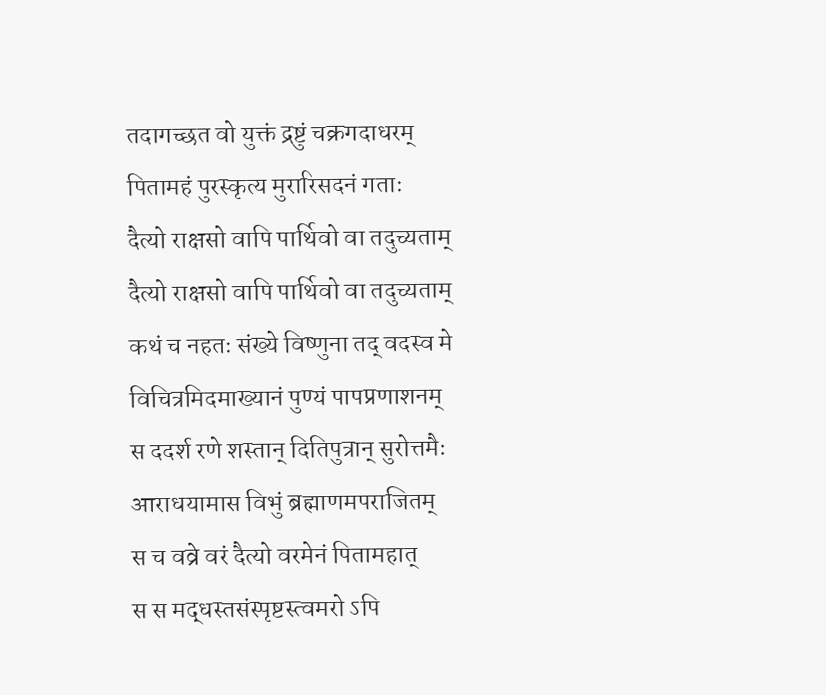तदागच्छत वो युक्तं द्रष्टुं चक्रगदाधरम्
पितामहं पुरस्कृत्य मुरारिसदनं गताः
दैत्यो राक्षसो वापि पार्थिवो वा तदुच्यताम्
दैत्यो राक्षसो वापि पार्थिवो वा तदुच्यताम्
कथं च नहतः संख्ये विष्णुना तद् वदस्व मे
विचित्रमिदमाख्यानं पुण्यं पापप्रणाशनम्
स ददर्श रणे शस्तान् दितिपुत्रान् सुरोत्तमैः
आराधयामास विभुं ब्रह्माणमपराजितम्
स च वव्रे वरं दैत्यो वरमेनं पितामहात्
स स मद्धस्तसंस्पृष्टस्त्वमरो ऽपि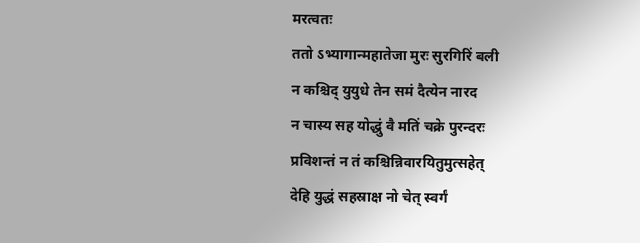मरत्वतः
ततो ऽभ्यागान्महातेजा मुरः सुरगिरिं बली
न कश्चिद् युयुधे तेन समं दैत्येन नारद
न चास्य सह योद्धुं वै मतिं चक्रे पुरन्दरः
प्रविशन्तं न तं कश्चिन्निवारयितुमुत्सहेत्
देहि युद्धं सहस्राक्ष नो चेत् स्वर्गं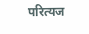परित्यज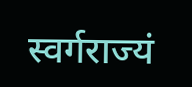स्वर्गराज्यं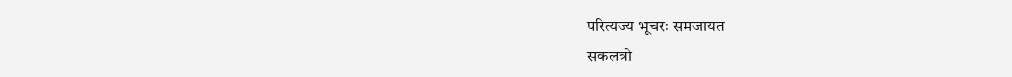परित्यज्य भूचरः समजायत
सकलत्रो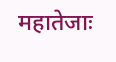महातेजाः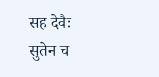सह देवैः सुतेन च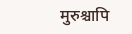मुरुश्चापि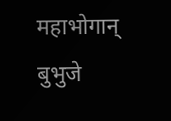महाभोगान् बुभुजे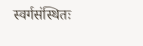स्वर्गसंस्थितः